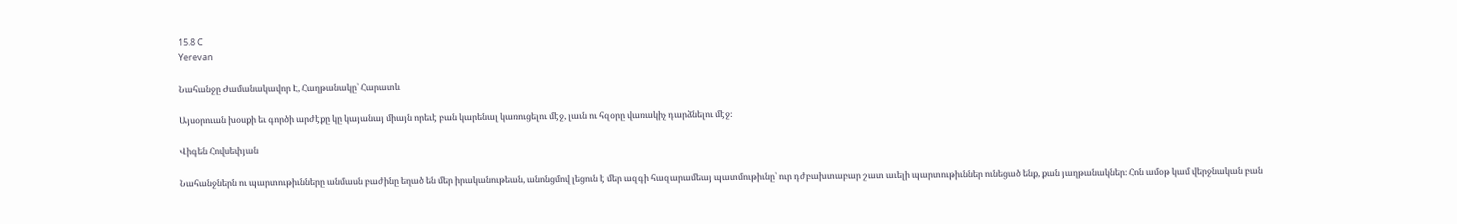15.8 C
Yerevan

Նահանջը Ժամանակավոր Է, Հաղթանակը՝ Հարատև

Այսօրուան խօսքի եւ գործի արժէքը կը կայանայ միայն որեւէ բան կարենալ կառուցելու մէջ, լաւն ու հզօրը վառակիչ դարձնելու մէջ։

Վիգեն Հովսեփյան

Նահանջներն ու պարտութիւնները անմասն բաժինը եղած են մեր իրականութեան, անոնցմով լեցուն է մեր ազգի հազարամեայ պատմութիւնը՝ ուր դժբախտաբար շատ աւելի պարտութիւններ ունեցած ենք, քան յաղթանակներ։ Հոն ամօթ կամ վերջնական բան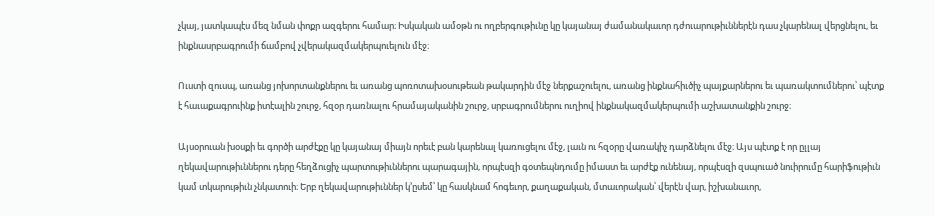չկայ, յատկապէս մեզ նման փոքր ազգերու համար։ Իսկական ամօթն ու ողբերգութիւնը կը կայանայ ժամանակաւոր դժուարութիւններէն դաս չկարենալ վերցնելու, եւ ինքնասրբագրումի ճամբով չվերակազմակերպուելուն մէջ։

Ուստի զուսպ, առանց յոխորտանքներու եւ առանց պոռոտախօսութեան թակարդին մէջ ներքաշուելու, առանց ինքնահիւծիչ պայքարներու եւ պառակտումներու՝ պէտք է հաւաքագրուինք իտէալին շուրջ, հզօր դառնալու հրամայականին շուրջ, սրբագրումներու ուղիով ինքնակազմակերպումի աշխատանքին շուրջ։

Այսօրուան խօսքի եւ գործի արժէքը կը կայանայ միայն որեւէ բան կարենալ կառուցելու մէջ, լաւն ու հզօրը վառակիչ դարձնելու մէջ։ Այս պէտք է որ ըլլայ ղեկավարութիւններու դերը հեղձուցիչ պարտութիւններու պարագային, որպէսզի գօտեպնդումը իմաստ եւ արժէք ունենայ, որպէսզի զսպուած նուիրումը հարիֆութիւն կամ տկարութիւն չնկատուի։ Երբ ղեկավարութիւններ կ՚ըսեմ՝ կը հասկնամ հոգեւոր, քաղաքական, մտաւորական՝ վերէն վար, իշխանաւոր,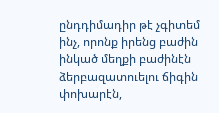ընդդիմադիր թէ չգիտեմ ինչ, որոնք իրենց բաժին ինկած մեղքի բաժինէն ձերբազատուելու ճիգին փոխարէն,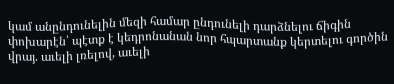կամ անընդունելին մեզի համար ընդունելի դարձնելու ճիգին փոխարէն՝ պէտք է կեդրոնանան նոր հպարտանք կերտելու գործին վրայ. աւելի լռելով, աւելի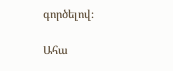գործելով։

Ահա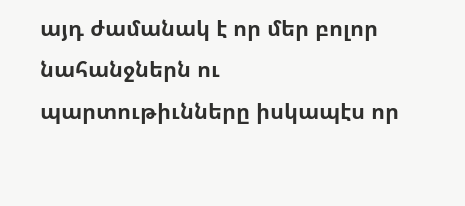այդ ժամանակ է որ մեր բոլոր նահանջներն ու պարտութիւնները իսկապէս որ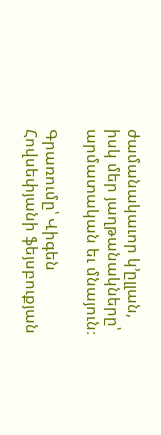ժամանակաւոր կ՚ըլլան, իսկ մեր յաղթանակները՝ արմատական եւ մնայուն։

Գրառումը՝ Վիգեն Հովսեփյանի ֆեյսբուքյան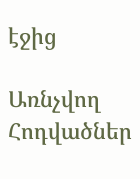էջից

Առնչվող Հոդվածներ